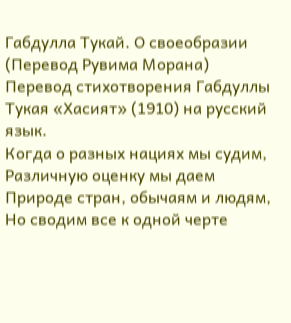Габдулла Тукай. О своеобразии (Перевод Рувима Морана)
Перевод стихотворения Габдуллы Тукая «Хасият» (1910) на русский язык.
Когда о разных нациях мы судим,
Различную оценку мы даем
Природе стран, обычаям и людям,
Но сводим все к одной черте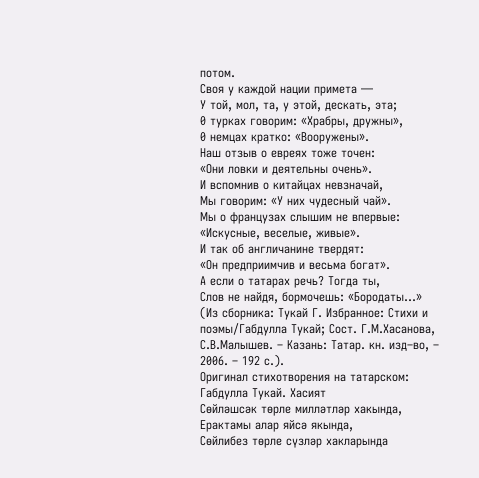потом.
Своя у каждой нации примета —
У той, мол, та, у этой, дескать, эта;
0 турках говорим: «Храбры, дружны»,
0 немцах кратко: «Вооружены».
Наш отзыв о евреях тоже точен:
«Они ловки и деятельны очень».
И вспомнив о китайцах невзначай,
Мы говорим: «У них чудесный чай».
Мы о французах слышим не впервые:
«Искусные, веселые, живые».
И так об англичанине твердят:
«Он предприимчив и весьма богат».
А если о татарах речь? Тогда ты,
Слов не найдя, бормочешь: «Бородаты…»
(Из сборника: Тукай Г. Избранное: Стихи и поэмы/Габдулла Тукай; Сост. Г.М.Хасанова, С.В.Малышев. – Казань: Татар. кн. изд–во, – 2006. – 192 с.).
Оригинал стихотворения на татарском:
Габдулла Тукай. Хасият
Сөйләшсәк төрле милләтләр хакында,
Ерактамы алар яйсә якында,
Сөйлибез төрле сүзләр хакларында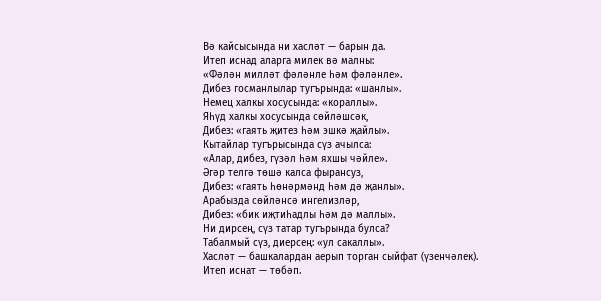Вә кайсысында ни хасләт — барын да.
Итеп иснад аларга милек вә малны:
«Фәлән милләт фәләнле һәм фәләнле».
Дибез госманлылар тугърында: «шанлы».
Немец халкы хосусында: «кораллы».
Яһүд халкы хосусында сөйләшсәк,
Дибез: «гаять җитез һәм эшкә җайлы».
Кытайлар тугърысында сүз ачылса:
«Алар, дибез, гүзәл һәм яхшы чәйле».
Әгәр телгә төшә калса фырансуз,
Дибез: «гаять һөнәрмәнд һәм дә җанлы».
Арабызда сөйләнсә ингелизләр,
Дибез: «бик иҗтиһадлы һәм дә маллы».
Ни дирсең, сүз татар тугърында булса?
Табалмый сүз, диерсең: «ул сакаллы».
Хасләт — башкалардан аерып торган сыйфат (үзенчәлек).
Итеп иснат — төбәп.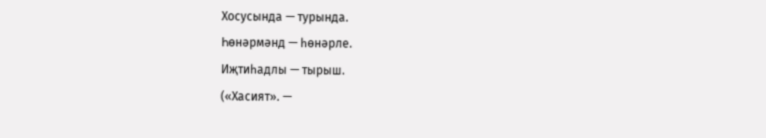Хосусында — турында.
Һөнәрмәнд — һөнәрле.
Иҗтиһадлы — тырыш.
(«Хасият». —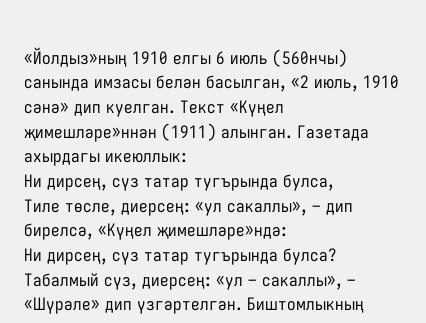«Йолдыз»ның 1910 елгы 6 июль (560нчы) санында имзасы белән басылган, «2 июль, 1910 сәнә» дип куелган. Текст «Күңел җимешләре»ннән (1911) алынган. Газетада ахырдагы икеюллык:
Ни дирсең, сүз татар тугърында булса,
Тиле төсле, диерсең: «ул сакаллы», – дип бирелсә, «Күңел җимешләре»ндә:
Ни дирсең, сүз татар тугърында булса?
Табалмый сүз, диерсең: «ул – сакаллы», – «Шүрәле» дип үзгәртелгән. Биштомлыкның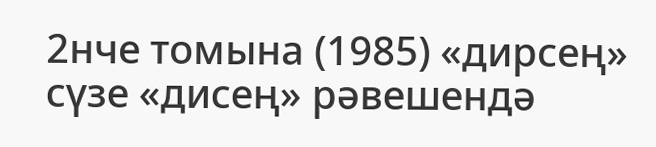2нче томына (1985) «дирсең» сүзе «дисең» рәвешендә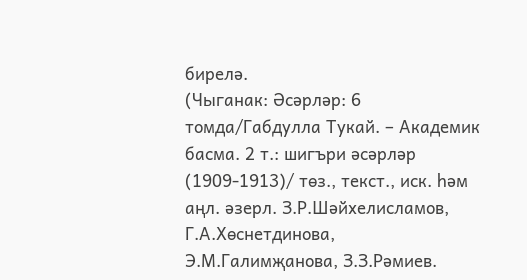бирелә.
(Чыганак: Әсәрләр: 6 томда/Габдулла Тукай. – Академик басма. 2 т.: шигъри әсәрләр (1909-1913)/ төз., текст., иск. һәм аңл. әзерл. З.Р.Шәйхелисламов, Г.А.Хөснетдинова, Э.М.Галимҗанова, З.З.Рәмиев.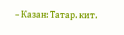– Казан: Татар. кит.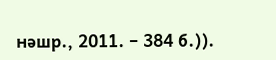нәшр., 2011. – 384 б.)).